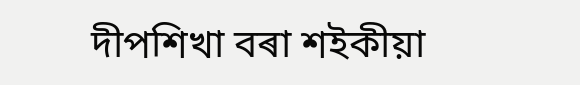দীপশিখা বৰা শইকীয়া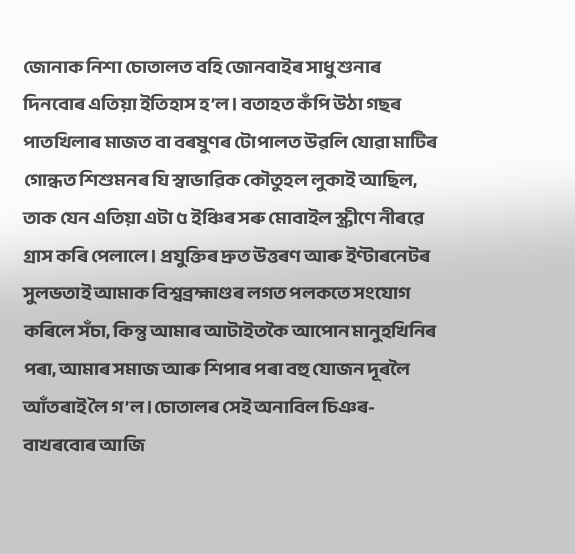জোনাক নিশা চোতালত বহি জোনবাইৰ সাধু শুনাৰ দিনবোৰ এতিয়া ইতিহাস হ’ল। বতাহত কঁপি উঠা গছৰ পাতখিলাৰ মাজত বা বৰষুণৰ টোপালত উৱলি যোৱা মাটিৰ গোন্ধত শিশুমনৰ যি স্বাভাৱিক কৌতুহল লুকাই আছিল, তাক যেন এতিয়া এটা ৫ ইঞ্চিৰ সৰু মোবাইল স্ক্ৰীণে নীৰৱে গ্ৰাস কৰি পেলালে। প্ৰযুক্তিৰ দ্ৰুত উত্তৰণ আৰু ইণ্টাৰনেটৰ সুলভতাই আমাক বিশ্বব্ৰহ্মাণ্ডৰ লগত পলকতে সংযোগ কৰিলে সঁচা, কিন্তু আমাৰ আটাইতকৈ আপোন মানুহখিনিৰ পৰা, আমাৰ সমাজ আৰু শিপাৰ পৰা বহু যোজন দূৰলৈ আঁতৰাই লৈ গ’ল।চোতালৰ সেই অনাবিল চিঞৰ-বাখৰবোৰ আজি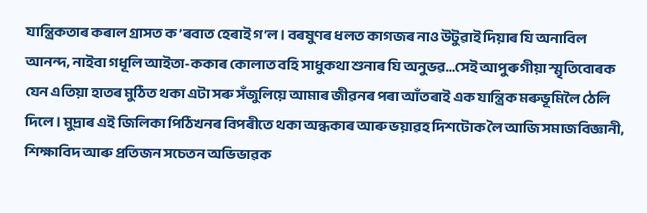যান্ত্ৰিকতাৰ কৰাল গ্ৰাসত ক’ৰবাত হেৰাই গ’ল। বৰষুণৰ ধলত কাগজৰ নাও উটুৱাই দিয়াৰ যি অনাবিল আনন্দ, নাইবা গধূলি আইতা-ককাৰ কোলাত বহি সাধুকথা শুনাৰ যি অনুভৱ…সেই আপুৰুগীয়া স্মৃতিবোৰক যেন এতিয়া হাতৰ মুঠিত থকা এটা সৰু সঁজুলিয়ে আমাৰ জীৱনৰ পৰা আঁতৰাই এক যান্ত্ৰিক মৰুভূমিলৈ ঠেলি দিলে। মুদ্ৰাৰ এই জিলিকা পিঠিখনৰ বিপৰীতে থকা অন্ধকাৰ আৰু ভয়াৱহ দিশটোক লৈ আজি সমাজবিজ্ঞানী, শিক্ষাবিদ আৰু প্ৰতিজন সচেতন অভিভাৱক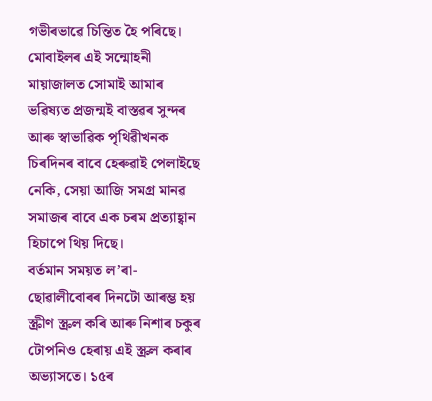গভীৰভাৱে চিন্তিত হৈ পৰিছে। মোবাইলৰ এই সন্মোহনী মায়াজালত সোমাই আমাৰ ভৱিষ্যত প্ৰজন্মই বাস্তৱৰ সুন্দৰ আৰু স্বাভাৱিক পৃথিৱীখনক চিৰদিনৰ বাবে হেৰুৱাই পেলাইছে নেকি, সেয়া আজি সমগ্ৰ মানৱ সমাজৰ বাবে এক চৰম প্ৰত্যাহ্বান হিচাপে থিয় দিছে।
বৰ্তমান সময়ত ল’ৰা-ছোৱালীবোৰৰ দিনটো আৰম্ভ হয় স্ক্ৰীণ স্ক্ৰল কৰি আৰু নিশাৰ চকুৰ টোপনিও হেৰায় এই স্ক্ৰল কৰাৰ অভ্যাসতে। ১৫ৰ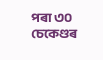পৰা ৩০ চেকেণ্ডৰ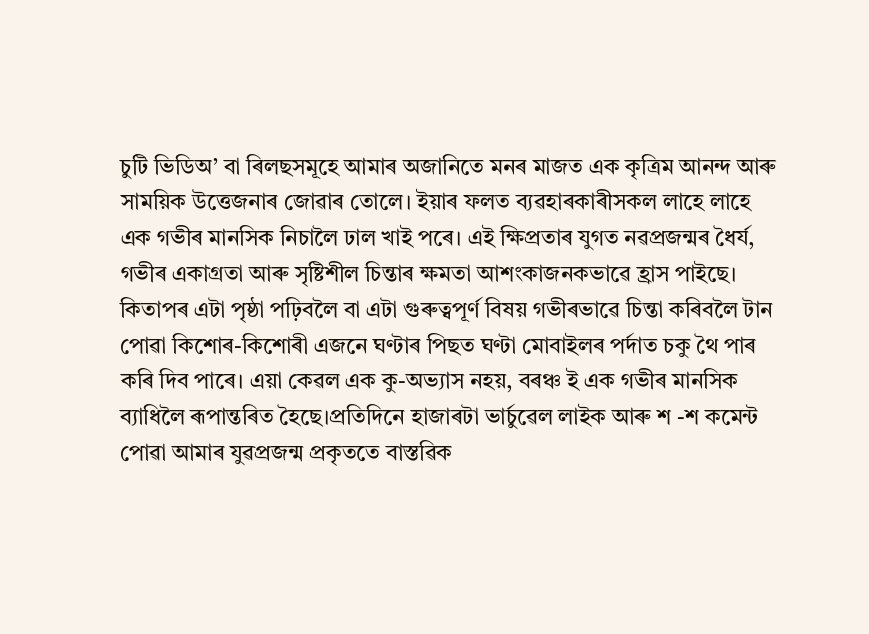চুটি ভিডিঅ’ বা ৰিলছসমূহে আমাৰ অজানিতে মনৰ মাজত এক কৃত্ৰিম আনন্দ আৰু সাময়িক উত্তেজনাৰ জোৱাৰ তোলে। ইয়াৰ ফলত ব্যৱহাৰকাৰীসকল লাহে লাহে এক গভীৰ মানসিক নিচালৈ ঢাল খাই পৰে। এই ক্ষিপ্ৰতাৰ যুগত নৱপ্ৰজন্মৰ ধৈৰ্য, গভীৰ একাগ্ৰতা আৰু সৃষ্টিশীল চিন্তাৰ ক্ষমতা আশংকাজনকভাৱে হ্ৰাস পাইছে। কিতাপৰ এটা পৃষ্ঠা পঢ়িবলৈ বা এটা গুৰুত্বপূৰ্ণ বিষয় গভীৰভাৱে চিন্তা কৰিবলৈ টান পোৱা কিশোৰ-কিশোৰী এজনে ঘণ্টাৰ পিছত ঘণ্টা মোবাইলৰ পৰ্দাত চকু থৈ পাৰ কৰি দিব পাৰে। এয়া কেৱল এক কু-অভ্যাস নহয়, বৰঞ্চ ই এক গভীৰ মানসিক ব্যাধিলৈ ৰূপান্তৰিত হৈছে।প্ৰতিদিনে হাজাৰটা ভাৰ্চুৱেল লাইক আৰু শ -শ কমেন্ট পোৱা আমাৰ যুৱপ্ৰজন্ম প্ৰকৃততে বাস্তৱিক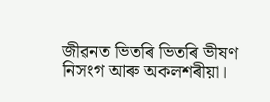জীৱনত ভিতৰি ভিতৰি ভীষণ নিসংগ আৰু অকলশৰীয়া।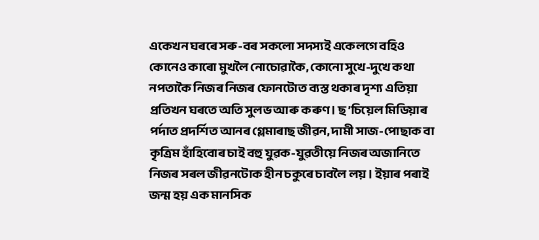একেখন ঘৰৰে সৰু-বৰ সকলো সদস্যই একেলগে বহিও কোনেও কাৰো মুখলৈ নোচোৱাকৈ, কোনো সুখে-দুখে কথা নপতাকৈ নিজৰ নিজৰ ফোনটোত ব্যস্ত থকাৰ দৃশ্য এতিয়া প্ৰতিখন ঘৰতে অতি সুলভ আৰু কৰুণ। ছ’চিয়েল মিডিয়াৰ পৰ্দাত প্ৰদৰ্শিত আনৰ গ্লেমাৰাছ জীৱন, দামী সাজ-পোছাক বা কৃত্ৰিম হাঁহিবোৰ চাই বহু যুৱক-যুৱতীয়ে নিজৰ অজানিতে নিজৰ সৰল জীৱনটোক হীন চকুৰে চাবলৈ লয়। ইয়াৰ পৰাই জন্ম হয় এক মানসিক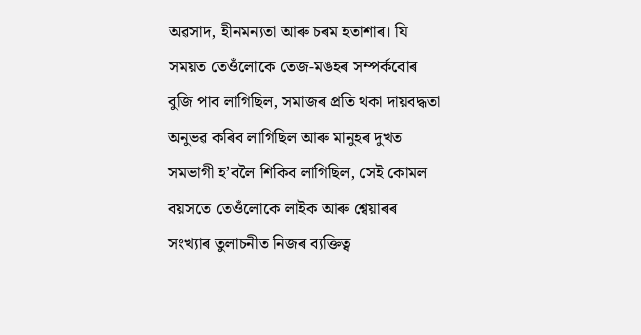অৱসাদ, হীনমন্যতা আৰু চৰম হতাশাৰ। যি সময়ত তেওঁলোকে তেজ-মঙহৰ সম্পৰ্কবোৰ বুজি পাব লাগিছিল, সমাজৰ প্ৰতি থকা দায়বদ্ধতা অনুভৱ কৰিব লাগিছিল আৰু মানুহৰ দুখত সমভাগী হ’বলৈ শিকিব লাগিছিল, সেই কোমল বয়সতে তেওঁলোকে লাইক আৰু শ্বেয়াৰৰ সংখ্যাৰ তুলাচনীত নিজৰ ব্যক্তিত্ব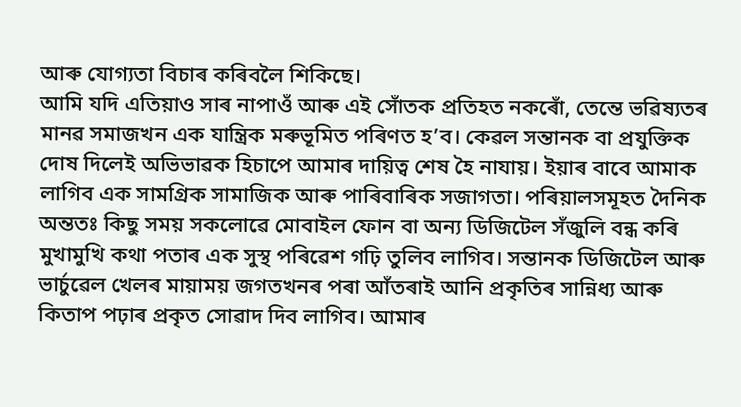আৰু যোগ্যতা বিচাৰ কৰিবলৈ শিকিছে।
আমি যদি এতিয়াও সাৰ নাপাওঁ আৰু এই সোঁতক প্ৰতিহত নকৰোঁ, তেন্তে ভৱিষ্যতৰ মানৱ সমাজখন এক যান্ত্ৰিক মৰুভূমিত পৰিণত হ’ব। কেৱল সন্তানক বা প্ৰযুক্তিক দোষ দিলেই অভিভাৱক হিচাপে আমাৰ দায়িত্ব শেষ হৈ নাযায়। ইয়াৰ বাবে আমাক লাগিব এক সামগ্ৰিক সামাজিক আৰু পাৰিবাৰিক সজাগতা। পৰিয়ালসমূহত দৈনিক অন্ততঃ কিছু সময় সকলোৱে মোবাইল ফোন বা অন্য ডিজিটেল সঁজুলি বন্ধ কৰি মুখামুখি কথা পতাৰ এক সুস্থ পৰিৱেশ গঢ়ি তুলিব লাগিব। সন্তানক ডিজিটেল আৰু ভাৰ্চুৱেল খেলৰ মায়াময় জগতখনৰ পৰা আঁতৰাই আনি প্ৰকৃতিৰ সান্নিধ্য আৰু কিতাপ পঢ়াৰ প্ৰকৃত সোৱাদ দিব লাগিব। আমাৰ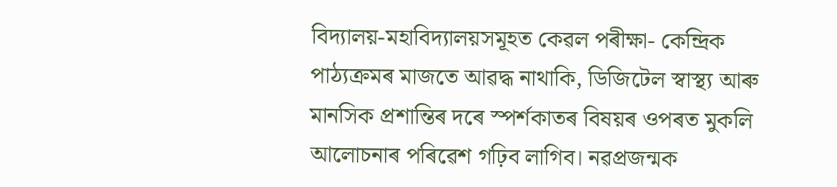বিদ্যালয়-মহাবিদ্যালয়সমূহত কেৱল পৰীক্ষা- কেন্দ্ৰিক পাঠ্যক্ৰমৰ মাজতে আৱদ্ধ নাথাকি, ডিজিটেল স্বাস্থ্য আৰু মানসিক প্ৰশান্তিৰ দৰে স্পৰ্শকাতৰ বিষয়ৰ ওপৰত মুকলি আলোচনাৰ পৰিৱেশ গঢ়িব লাগিব। নৱপ্ৰজন্মক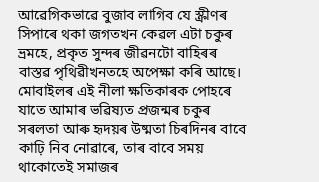আৱেগিকভাৱে বুজাব লাগিব যে স্ক্ৰীণৰ সিপাৰে থকা জগতখন কেৱল এটা চকুৰ ভ্ৰমহে, প্ৰকৃত সুন্দৰ জীৱনটো বাহিৰৰ বাস্তৱ পৃথিৱীখনতহে অপেক্ষা কৰি আছে।
মোবাইলৰ এই নীলা ক্ষতিকাৰক পোহৰে যাতে আমাৰ ভৱিষ্যত প্ৰজন্মৰ চকুৰ সৰলতা আৰু হৃদয়ৰ উষ্মতা চিৰদিনৰ বাবে কাঢ়ি নিব নোৱাৰে, তাৰ বাবে সময় থাকোতেই সমাজৰ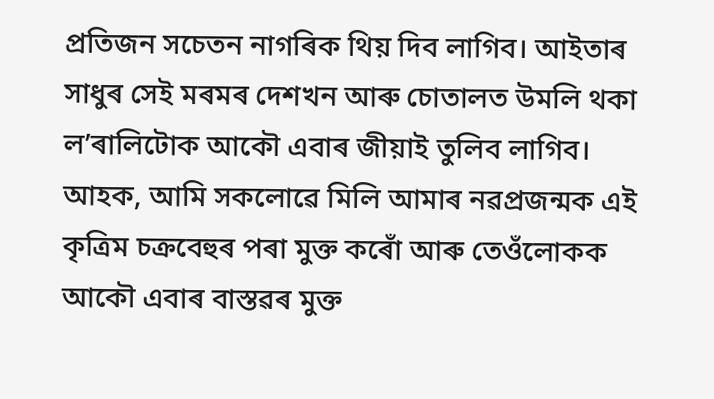প্ৰতিজন সচেতন নাগৰিক থিয় দিব লাগিব। আইতাৰ সাধুৰ সেই মৰমৰ দেশখন আৰু চোতালত উমলি থকা ল’ৰালিটোক আকৌ এবাৰ জীয়াই তুলিব লাগিব। আহক, আমি সকলোৱে মিলি আমাৰ নৱপ্ৰজন্মক এই কৃত্ৰিম চক্ৰবেহুৰ পৰা মুক্ত কৰোঁ আৰু তেওঁলোকক আকৌ এবাৰ বাস্তৱৰ মুক্ত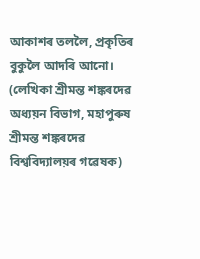আকাশৰ তললৈ, প্ৰকৃতিৰ বুকুলৈ আদৰি আনো।
(লেখিকা শ্ৰীমন্ত শঙ্কৰদেৱ অধ্যয়ন বিভাগ, মহাপুৰুষ শ্ৰীমন্ত শঙ্কৰদেৱ বিশ্ববিদ্যালয়ৰ গৱেষক)